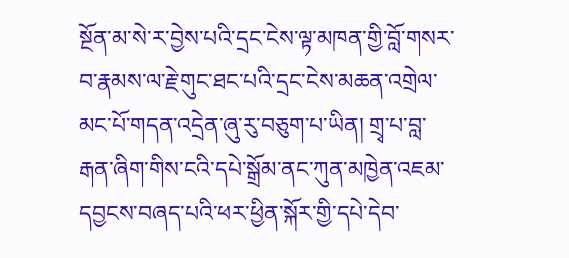སྔོན་མ་སེ་ར་བྱེས་པའི་དྲང་ངེས་ལྟ་མཁན་གྱི་བློ་གསར་བ་རྣམས་ལ་རྗེ་གུང་ཐང་པའི་དྲང་ངེས་མཆན་འགྲེལ་མང་པོ་གདན་འདྲེན་ཞུ་རུ་བཅུག་པ་ཡིན། གྲྭ་པ་བླ་རྒན་ཞིག་གིས་ངའི་དཔེ་སྒྲོམ་ནང་ཀུན་མཁྱེན་འཇམ་དབྱངས་བཞད་པའི་ཕར་ཕྱིན་སྐོར་གྱི་དཔེ་དེབ་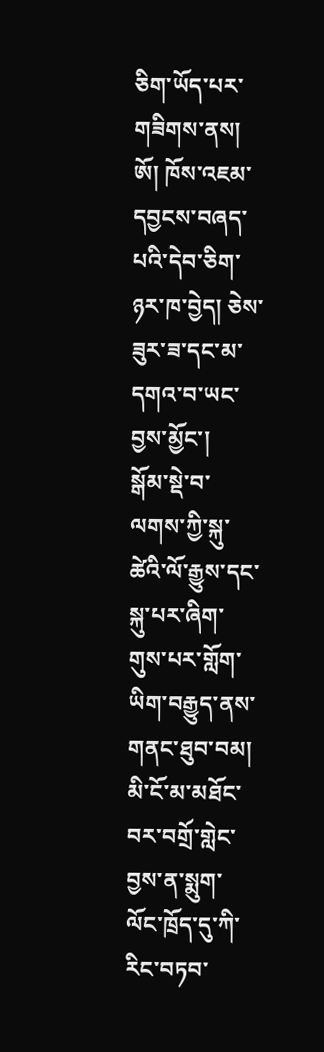ཅིག་ཡོད་པར་གཟིགས་ནས། ཨོ། ཁོས་འཇམ་དབྱངས་བཞད་པའི་དེབ་ཅིག་ཉར་ཁ་བྱེད། ཅེས་ཟུར་ཟ་དང་མ་དགའ་བ་ཡང་བྱས་མྱོང་།
སྒོམ་སྡེ་བ་ལགས་ཀྱི་སྐུ་ཚེའི་ལོ་རྒྱུས་དང་སྐུ་པར་ཞིག་གུས་པར་གློག་ཡིག་བརྒྱུད་ནས་གནང་ཐུབ་བམ། མི་ངོ་མ་མཐོང་བར་བགྲོ་གླེང་བྱས་ན་སྨུག་ལོང་ཁྲོད་དུ་ཀི་རིང་བཏབ་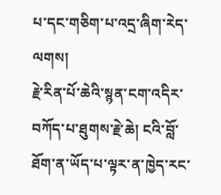པ་དང་གཅིག་པ་འདྲ་ཞིག་རེད་ལགས།
རྗེ་རིན་པོ་ཆེའི་སྙན་ངག་འདིར་བཀོད་པ་ཐུགས་རྗེ་ཆེ། ངའི་བློ་ཐོག་ན་ཡོད་པ་ལྟར་ན་ཁྱེད་རང་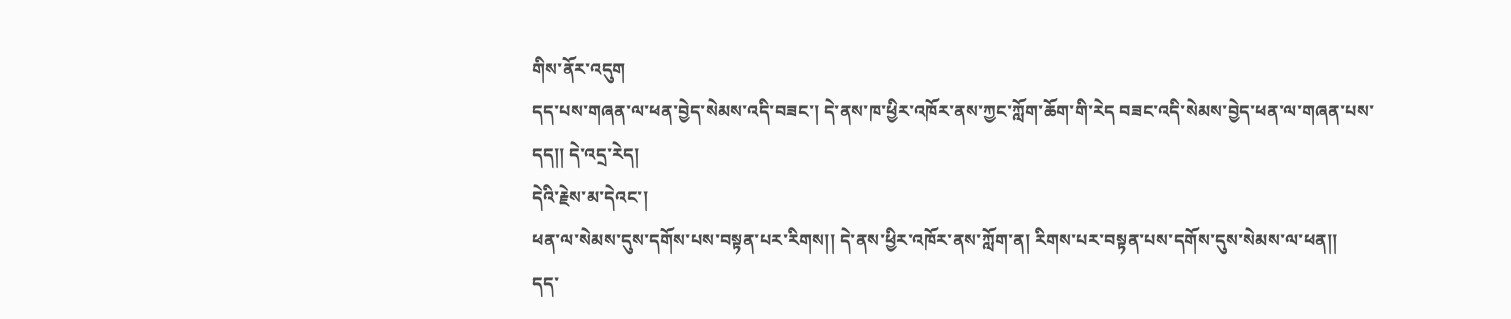གིས་ནོར་འདུག
དད་པས་གཞན་ལ་ཕན་བྱེད་སེམས་འདི་བཟང་། དེ་ནས་ཁ་ཕྱིར་འཁོར་ནས་ཀྱང་ཀློག་ཆོག་གི་རེད བཟང་འདི་སེམས་བྱེད་ཕན་ལ་གཞན་པས་དད།། དེ་འདྲ་རེད།
དེའི་རྗེས་མ་དེའང་།
ཕན་ལ་སེམས་དུས་དགོས་པས་བསྟན་པར་རིགས།། དེ་ནས་ཕྱིར་འཁོར་ནས་ཀློག་ན། རིགས་པར་བསྟན་པས་དགོས་དུས་སེམས་ལ་ཕན།།
དད་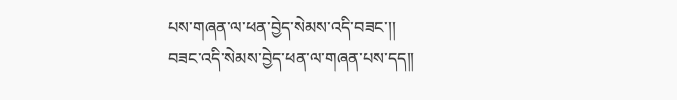པས་གཞན་ལ་ཕན་བྱེད་སེམས་འདི་བཟང་།།
བཟང་འདི་སེམས་བྱེད་ཕན་ལ་གཞན་པས་དད།།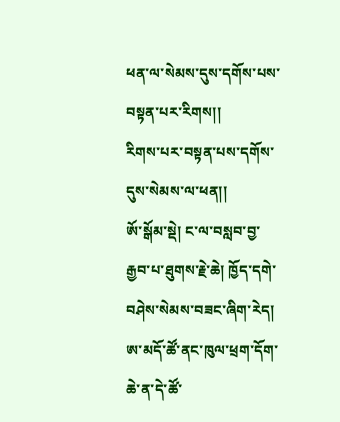ཕན་ལ་སེམས་དུས་དགོས་པས་བསྟན་པར་རིགས།།
རིགས་པར་བསྟན་པས་དགོས་དུས་སེམས་ལ་ཕན།།
ཨོ་སྒོམ་སྡེ། ང་ལ་བསླབ་བྱ་རྒྱབ་པ་ཐུགས་རྗེ་ཆེ། ཁྱོད་དགེ་བཤེས་སེམས་བཟང་ཞིག་རེད། ཨ་མདོ་ཚོ་ནང་ཁུལ་ཕྲག་དོག་ཆེ་ན་དེ་ཚོ་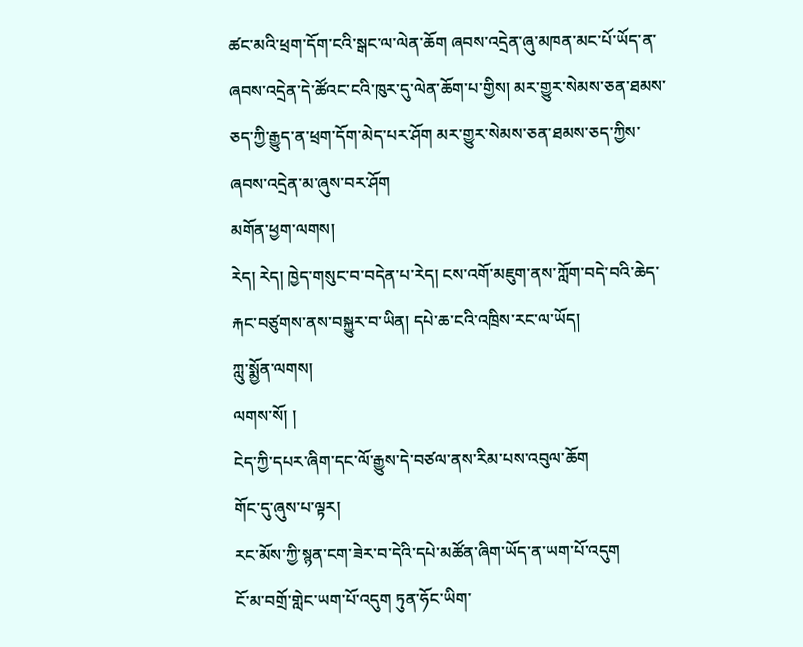ཚང་མའི་ཕྲག་དོག་ངའི་སྒང་ལ་ལེན་ཆོག ཞབས་འདྲེན་ཞུ་མཁན་མང་པོ་ཡོད་ན་ཞབས་འདྲེན་དེ་ཚོའང་ངའི་ཁུར་དུ་ལེན་ཆོག་པ་གྱིས། མར་གྱུར་སེམས་ཅན་ཐམས་ཅད་ཀྱི་རྒྱུད་ན་ཕྲག་དོག་མེད་པར་ཤོག མར་གྱུར་སེམས་ཅན་ཐམས་ཅད་ཀྱིས་ཞབས་འདྲེན་མ་ཞུས་བར་ཤོག
མགོན་ཕྱག་ལགས།
རེད། རེད། ཁྱེད་གསུང་བ་བདེན་པ་རེད། ངས་འགོ་མཇུག་ནས་ཀློག་བདེ་བའི་ཆེད་རྐང་བཙུགས་ནས་བསྐྱུར་བ་ཡིན། དཔེ་ཆ་ངའི་འཁྲིས་རང་ལ་ཡོད།
ཀླུ་སྨྱོན་ལགས།
ལགས་སོ། །
ངེད་ཀྱི་དཔར་ཞིག་དང་ལོ་རྒྱུས་དེ་བཙལ་ནས་རིམ་པས་འབུལ་ཆོག
གོང་དུ་ཞུས་པ་ལྟར།
རང་མོས་ཀྱི་སྙན་ངག་ཟེར་བ་དེའི་དཔེ་མཚོན་ཞིག་ཡོད་ན་ཡག་པོ་འདུག
ངོ་མ་བགྲོ་གླེང་ཡག་པོ་འདུག ཏུན་ཧོང་ཡིག་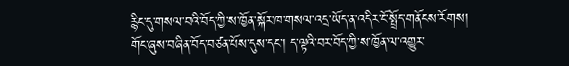རྙིང་དུ་གསལ་བའི་བོད་ཀྱི་ས་ཁྱོན་སྐོར་ཁ་གསལ་འདྲ་ཡོད་ན་འདིར་ངོ་སྤྲོད་གནོངས་རོགས།
གོང་ཞུས་བཞིན་བོད་བཙན་པོས་དུས་དང་། ད་ལྟའི་བར་བོད་ཀྱི་ས་ཁྱོན་ལ་འགྱུར་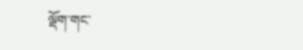ལྡོག་གང་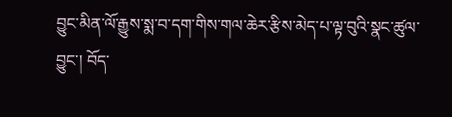བྱུང་མིན་ལོ་རྒྱུས་སྨ་བ་དག་གིས་གལ་ཆེར་རྩིས་མེད་པ་ལྟ་བུའི་སྣང་ཚུལ་བྱུང་། བོད་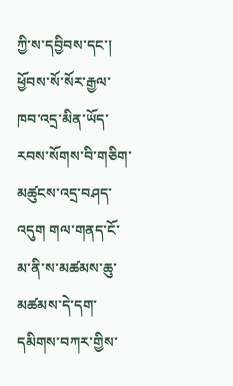ཀྱི་ས་དབྱིབས་དང་། ཕྱོབས་སོ་སོར་རྒྱལ་ཁབ་འདྲ་མིན་ཡོད་རབས་སོགས་བི་གཅིག་མཚུངས་འདྲ་བཤད་འདུག གལ་གནད་ངོ་མ་ནི་ས་མཚམས་ཆུ་མཚམས་དེ་དག་དམིགས་བཀར་གྱིས་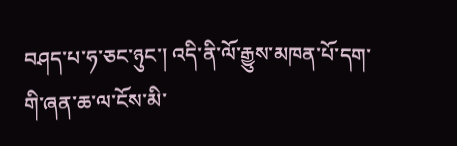བཤད་པ་ཧ་ཅང་ཉུང་། འདི་ནི་ལོ་རྒྱུས་མཁན་པོ་དག་གི་ཞན་ཆ་ལ་ངོས་མི་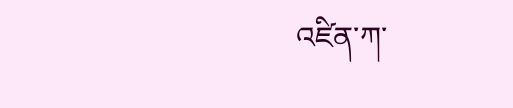འཛིན་ཀ་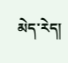མེད་རེད།